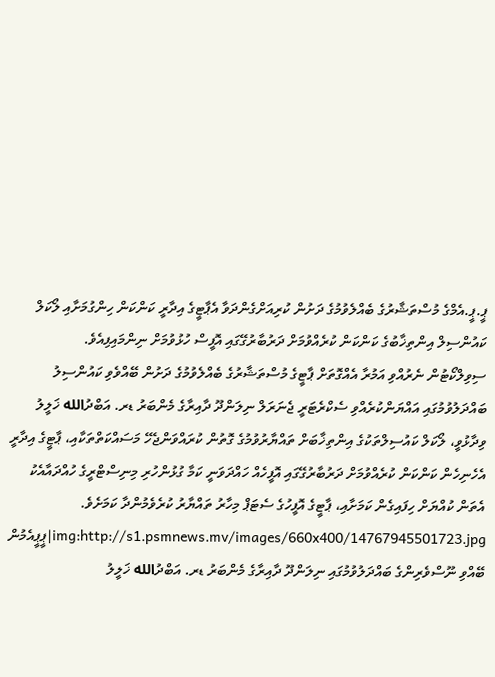ޕީ.ޕީ.އެމްގެ މުސްތަޝާރުގެ ބެއްލެވުމުގެ ދަށުން ކުރިއަށްގެންދަވާ އެޕާޓީގެ އިދާރީ ކަންކަން ހިންގުމަށާއި ލޯކަލް ކައުންސިލް އިންތިޚާބުގެ ކަންކަން ކުރެއްވުމަށް ދަރުބާރުގޭގައި އޮފީސް ހުޅުވުމަށް ނިންމައިފިއެވެ.
ސިވިލްކޯޓުން ނެރުއްވި އަމުރާ އެއްގޮތަށް ޕާޓީގެ މުސްތަޝާރުގެ ބެއްލެވުމުގެ ދަށުން ބޭއްވެވި ކައުންސިލު ބައްދަލުވުމުގައި އައްޔަންކުރެއްވި ސެކްރެޓަރީ ޖެނަރަލް ނިލަންދޫ ދާއިރާގެ މެންބަރު ޑރ. އަބްދުالله ޚަލީލު ވިދާޅުވީ، ލޯކަލް ކައުސިލްތަކުގެ އިންތިޚާބަށް ތައްޔާރުވުމުގެ ގޮތުން ކުރައްވަންޖެހޭ މަސައްކަތްތަކާއި، ޕާޓީގެ އިދާރީ އެހެނިހެން ކަންކަން ކުރެއްވުމަށް ދަރުބާރުގޭގައި އޮފީހެއް ހައްދަވަނީ ކަމާ ގުޅުންހުރި މިނިސްޓްރީގެ ހުއްދައާއެކު އެތަން ކުއްޔަށް ހިފައިގެން ކަމަށާއި، ޕާޓީގެ އޮފީހުގެ ސެޓަޕް މިހާރު ތައްޔާރު ކުރެވެމުންދާ ކަމަށެވެ. img:http://s1.psmnews.mv/images/660x400/14767945501723.jpg|ޕީޕީއެމުން ބޭއްވި ނޫސްވެރިންގެ ބައްދަލުވުމުގައި ނިލަންދޫ ދާއިރާގެ މެންބަރު ޑރ. އަބްދުالله ޚަލީލު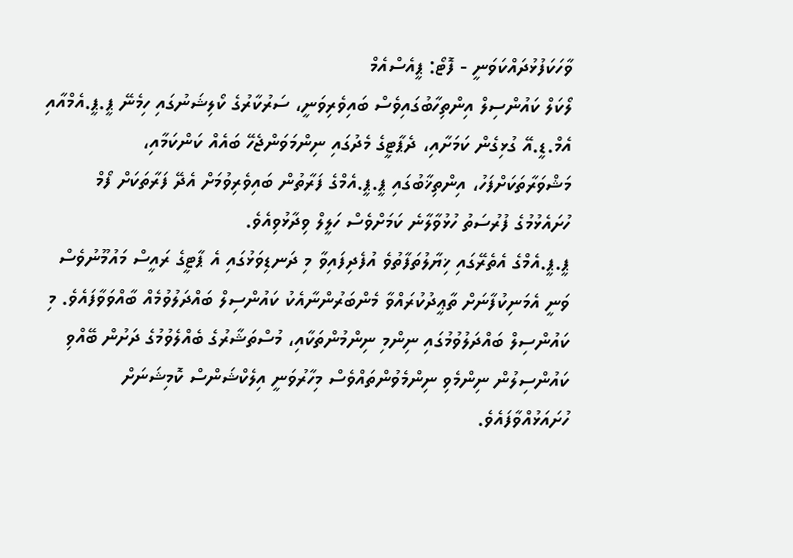ވާހަކަފުޅުދައްކަވަނީ - ފޮޓޯ: ޕީއެސްއެމް
ލޯކަލް ކައުންސިލް އިންތިހާބުގައިވެސް ބައިވެރިވަނީ، ސަރުކާރުގެ ކޯލިޝަނުގައި ހިމެނޭ ޕީ.ޕީ.އެމްއާއި އެމް.ޑީ.އޭ ގުޅިގެން ކަމަށާއި، ދެޕާޓީގެ މެދުގައި ނިންމަވަންޖެހޭ ބައެއް ކަންކަމާއި، މަޝްވަރާތަކަށްފަހު، އިންތިޚާބުގައި ޕީ.ޕީ.އެމްގެ ފަރާތުން ބައިވެރިވުމަށް އެދޭ ފަރާތަކަށް ފޯމް ހުށައެޅުމުގެ ފުރުސަތު ހުޅުވާލާނެ ކަމަށްވެސް ހަލީލް ވިދާޅުވިއެވެ.
ޕީ.ޕީ.އެމްގެ އެތެރޭގައި ޚިޔާލުތަފާތުވެ އުފެދިފައިވާ މި ދަނޑިވަޅުގައި އެ ޕާޓީގެ ރައީސް މައުމޫނުވެސް ވަނީ އެމަނިކުފާނަށް ތާޢީދުކުރައްވާ މެންބަރުންނާއެކު ކައުންސިލް ބައްދަލުވުމެއް ބާއްވަވާފައެވެ. މި ކައުންސިލް ބައްދަލުވުމުގައި ނިންމި ނިންމުންތަކާއި، މުސްތަޝާރުގެ ބެއްލެވުމުގެ ދަށުން ބޭއްވި ކައުންސިލުން ނިންމެވި ނިންމެވުންތައްވެސް މިހާރުވަނީ އިލެކްޝަންސް ކޮމިޝަނަށް ހުށައަޅުއްވާފައެވެ.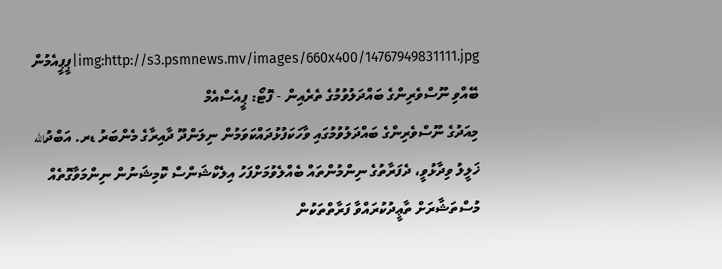img:http://s3.psmnews.mv/images/660x400/14767949831111.jpg|ޕީޕީއެމުން ބޭއްވި ނޫސްވެރިންގެ ބައްދަލުވުމުގެ ތެރެއިން - ފޮޓޯ: ޕީއެސްއެމް
މިއަދުގެ ނޫސްވެރިންގެ ބައްދަލުވުމުގައި ވާހަކަފުޅުދައްކަވަމުން ނިލަންދޫ ދާއިރާގެ މެންބަރު ޑރ. އަބްދުالله ޚަލީލު ވިދާޅުވީ، ދެފަރާތުގެ ނިންމުންތައް ބެއްލެވުމަށްފަހު އިލެކްޝަންސް ކޮމިޝަނުން ނިންމަވާގޮތެއް މުސްތަޝާރަށް ތާޢީދުކުރައްވާ ފަރާތްތަކުން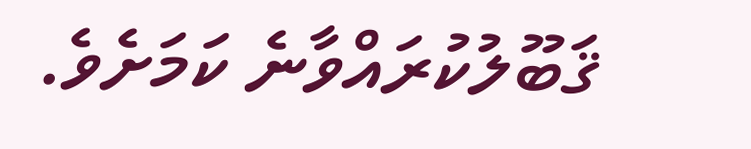ޤަބޫލުކުރައްވާނެ ކަމަށެވެ.